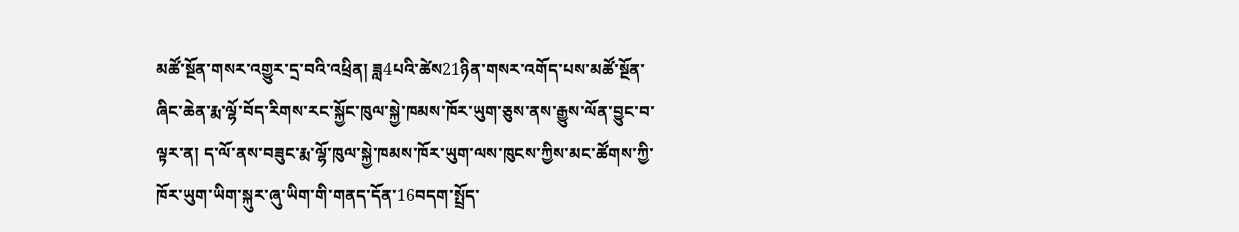མཚོ་སྔོན་གསར་འགྱུར་དྲ་བའི་འཕྲིན། ཟླ4པའི་ཚེས21ཉིན་གསར་འགོད་པས་མཚོ་སྔོན་ཞིང་ཆེན་རྨ་ལྷོ་བོད་རིགས་རང་སྐྱོང་ཁུལ་སྐྱེ་ཁམས་ཁོར་ཡུག་ཅུས་ནས་རྒྱུས་ལོན་བྱུང་བ་ལྟར་ན། ད་ལོ་ནས་བཟུང་རྨ་ལྷོ་ཁུལ་སྐྱེ་ཁམས་ཁོར་ཡུག་ལས་ཁུངས་ཀྱིས་མང་ཚོགས་ཀྱི་ཁོར་ཡུག་ཡིག་སྐུར་ཞུ་ཡིག་གི་གནད་དོན་16བདག་སྤྲོད་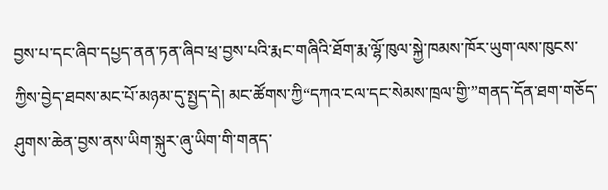བྱས་པ་དང་ཞིབ་དཔྱད་ནན་ཏན་ཞིབ་ཕྲ་བྱས་པའི་རྨང་གཞིའི་ཐོག་རྨ་ལྷོ་ཁུལ་སྐྱེ་ཁམས་ཁོར་ཡུག་ལས་ཁུངས་ཀྱིས་བྱེད་ཐབས་མང་པོ་མཉམ་དུ་སྤྱད་དེ། མང་ཚོགས་ཀྱི“དཀའ་ངལ་དང་སེམས་ཁྲལ་གྱི་”གནད་དོན་ཐག་གཅོད་ཤུགས་ཆེན་བྱས་ནས་ཡིག་སྐུར་ཞུ་ཡིག་གི་གནད་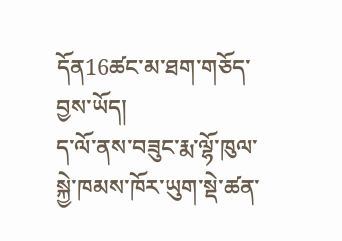དོན16ཚང་མ་ཐག་གཅོད་བྱས་ཡོད།
ད་ལོ་ནས་བཟུང་རྨ་ལྷོ་ཁུལ་སྐྱེ་ཁམས་ཁོར་ཡུག་སྡེ་ཚན་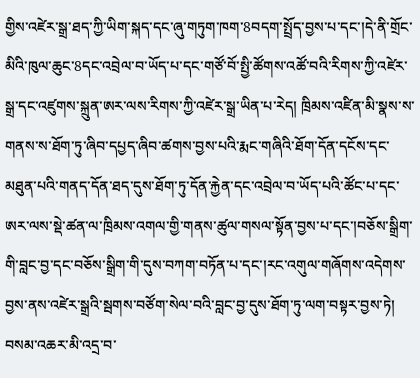གྱིས་འཛེར་སྒྲ་ཐད་ཀྱི་ཡིག་སྐད་དང་ཞུ་གཏུག་ཁག་8བདག་སྤྲོད་བྱས་པ་དང་།དེ་ནི་གྲོང་མིའི་ཁུལ་ཆུང་8དང་འབྲེལ་བ་ཡོད་པ་དང་གཙོ་བོ་སྤྱི་ཚོགས་འཚོ་བའི་རིགས་ཀྱི་འཛེར་སྒྲ་དང་འཛུགས་སྐྲུན་ཨར་ལས་རིགས་ཀྱི་འཛེར་སྒྲ་ཡིན་པ་རེད། ཁྲིམས་འཛིན་མི་སྣས་ས་གནས་ས་ཐོག་ཏུ་ཞིབ་དཔྱད་ཞིབ་ཚགས་བྱས་པའི་རྨང་གཞིའི་ཐོག་དོན་དངོས་དང་མཐུན་པའི་གནད་དོན་ཐད་དུས་ཐོག་ཏུ་དོན་རྐྱེན་དང་འབྲེལ་བ་ཡོད་པའི་ཚོང་པ་དང་ཨར་ལས་སྡེ་ཚན་ལ་ཁྲིམས་འགལ་གྱི་གནས་ཚུལ་གསལ་སྟོན་བྱས་པ་དང་།བཅོས་སྒྲིག་གི་བླང་བྱ་དང་བཅོས་སྒྲིག་གི་དུས་བཀག་བཏོན་པ་དང་།རང་འགུལ་གཞོགས་འདེགས་བྱས་ནས་འཛེར་སྒྲའི་སྦགས་བཙོག་སེལ་བའི་བླང་བྱ་དུས་ཐོག་ཏུ་ལག་བསྟར་བྱས་ཏེ། བསམ་འཆར་མི་འདྲ་བ་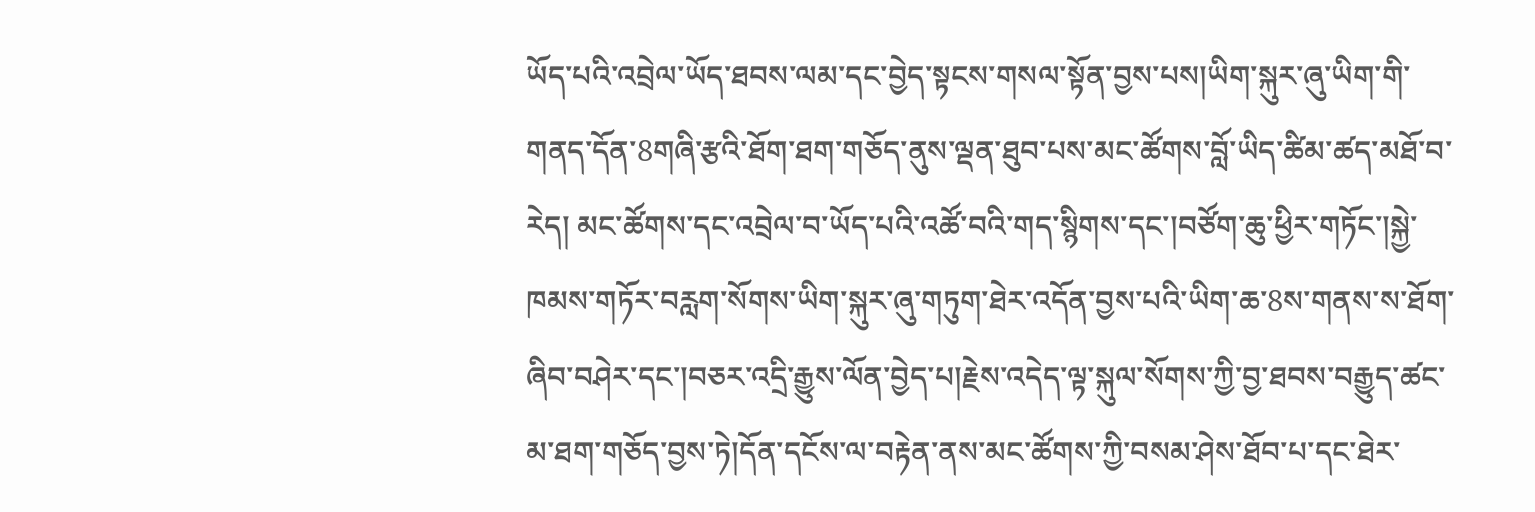ཡོད་པའི་འབྲེལ་ཡོད་ཐབས་ལམ་དང་བྱེད་སྟངས་གསལ་སྟོན་བྱས་པས།ཡིག་སྐུར་ཞུ་ཡིག་གི་གནད་དོན་8གཞི་རྩའི་ཐོག་ཐག་གཅོད་ནུས་ལྡན་ཐུབ་པས་མང་ཚོགས་བློ་ཡིད་ཚིམ་ཚད་མཐོ་བ་རེད། མང་ཚོགས་དང་འབྲེལ་བ་ཡོད་པའི་འཚོ་བའི་གད་སྙིགས་དང་།བཙོག་ཆུ་ཕྱིར་གཏོང་།སྐྱེ་ཁམས་གཏོར་བརླག་སོགས་ཡིག་སྐུར་ཞུ་གཏུག་ཐེར་འདོན་བྱས་པའི་ཡིག་ཆ་8ས་གནས་ས་ཐོག་ཞིབ་བཤེར་དང་།བཅར་འདྲི་རྒྱུས་ལོན་བྱེད་པ།རྗེས་འདེད་ལྟ་སྐུལ་སོགས་ཀྱི་བྱ་ཐབས་བརྒྱུད་ཚང་མ་ཐག་གཅོད་བྱས་ཏེ།དོན་དངོས་ལ་བརྟེན་ནས་མང་ཚོགས་ཀྱི་བསམ་ཤེས་ཐོབ་པ་དང་ཐེར་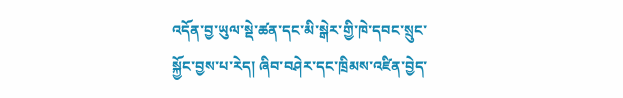འདོན་བྱ་ཡུལ་སྡེ་ཚན་དང་མི་སྒེར་གྱི་ཁེ་དབང་སྲུང་སྐྱོང་བྱས་པ་རེད། ཞིབ་བཤེར་དང་ཁྲིམས་འཛིན་བྱེད་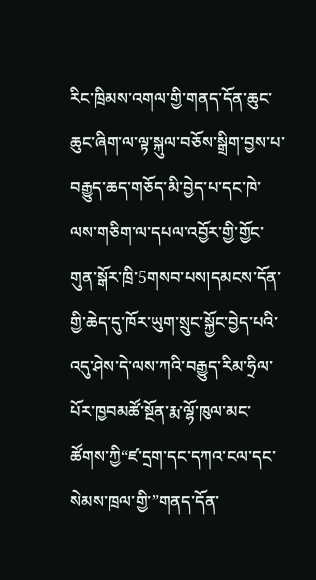རིང་ཁྲིམས་འགལ་གྱི་གནད་དོན་ཆུང་ཆུང་ཞིག་ལ་ལྟ་སྐུལ་བཅོས་སྒྲིག་བྱས་པ་བརྒྱུད་ཆད་གཅོད་མི་བྱེད་པ་དང་ཁེ་ལས་གཅིག་ལ་དཔལ་འབྱོར་གྱི་གྱོང་གུན་སྒོར་ཁྲི་5གསབ་པས།དམངས་དོན་གྱི་ཆེད་དུ་ཁོར་ཡུག་སྲུང་སྐྱོང་བྱེད་པའི་འདུ་ཤེས་དེ་ལས་ཀའི་བརྒྱུད་རིམ་ཧྲིལ་པོར་ཁྱབམཚོ་སྔོན་རྨ་ལྷོ་ཁུལ་མང་ཚོགས་ཀྱི“ཛ་དྲག་དང་དཀའ་ངལ་དང་སེམས་ཁྲལ་གྱི་”གནད་དོན་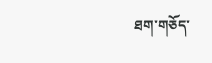ཐག་གཅོད་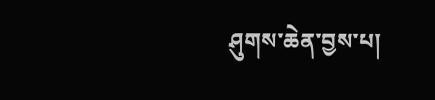ཤུགས་ཆེན་བྱས་པ།